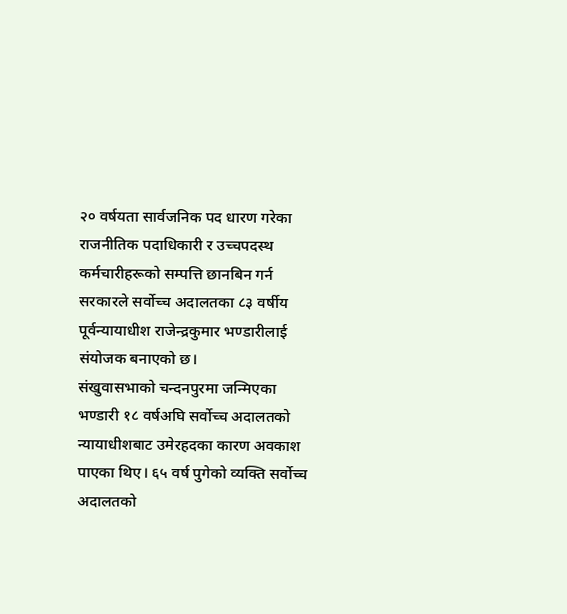२० वर्षयता सार्वजनिक पद धारण गरेका राजनीतिक पदाधिकारी र उच्चपदस्थ कर्मचारीहरूको सम्पत्ति छानबिन गर्न सरकारले सर्वोच्च अदालतका ८३ वर्षीय पूर्वन्यायाधीश राजेन्द्रकुमार भण्डारीलाई संयोजक बनाएको छ।
संखुवासभाको चन्दनपुरमा जन्मिएका भण्डारी १८ वर्षअघि सर्वोच्च अदालतको न्यायाधीशबाट उमेरहदका कारण अवकाश पाएका थिए। ६५ वर्ष पुगेको व्यक्ति सर्वोच्च अदालतको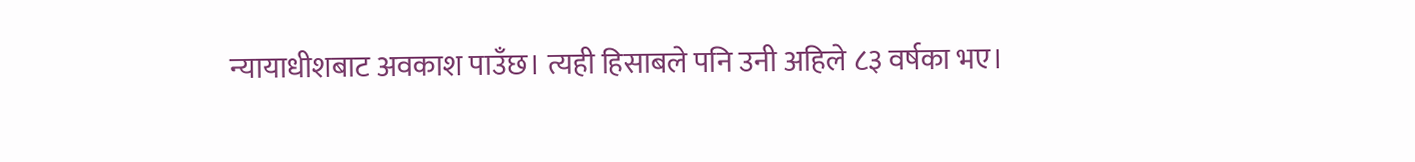न्यायाधीशबाट अवकाश पाउँछ। त्यही हिसाबले पनि उनी अहिले ८३ वर्षका भए।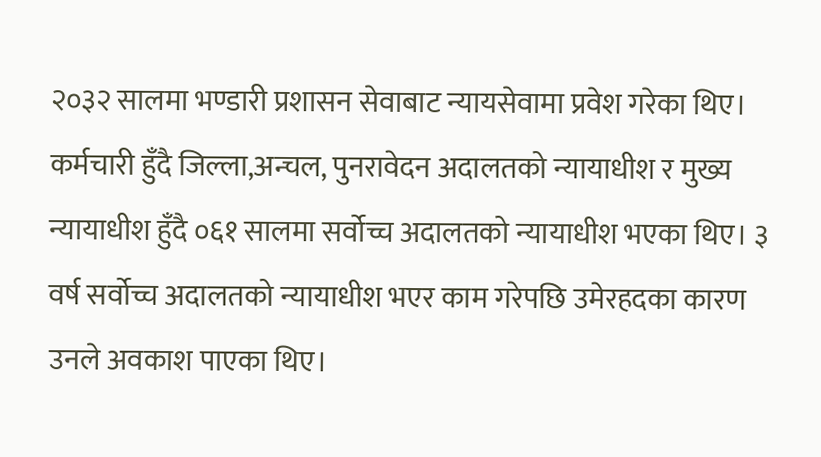२०३२ सालमा भण्डारी प्रशासन सेवाबाट न्यायसेवामा प्रवेश गरेका थिए। कर्मचारी हुँदै जिल्ला,अन्चल, पुनरावेदन अदालतको न्यायाधीश र मुख्य न्यायाधीश हुँदै ०६१ सालमा सर्वोच्च अदालतको न्यायाधीश भएका थिए। ३ वर्ष सर्वोच्च अदालतको न्यायाधीश भएर काम गरेपछि उमेरहदका कारण उनले अवकाश पाएका थिए।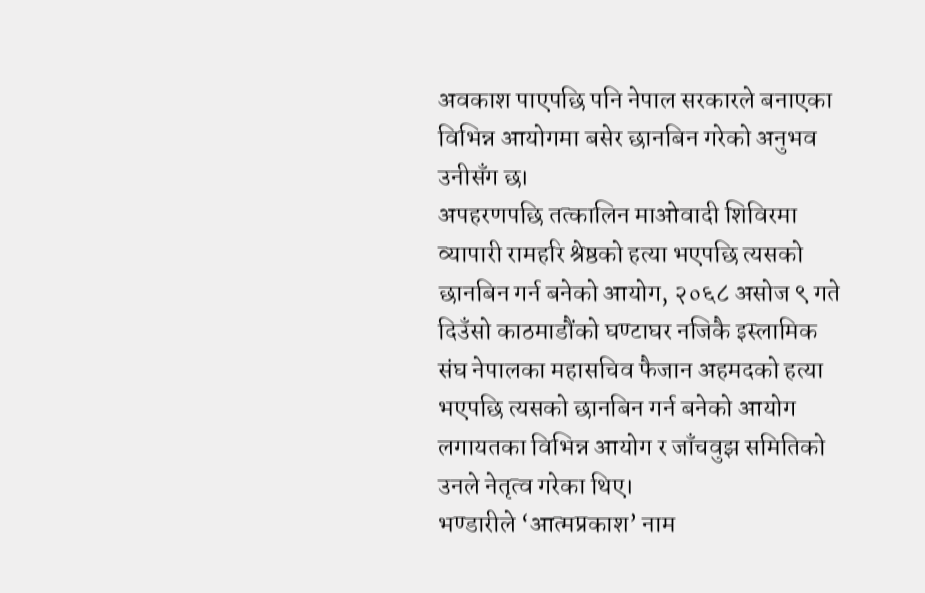अवकाश पाएपछि पनि नेपाल सरकारले बनाएका विभिन्न आयोगमा बसेर छानबिन गरेको अनुभव उनीसँग छ।
अपहरणपछि तत्कालिन माओवादी शिविरमा व्यापारी रामहरि श्रेष्ठको हत्या भएपछि त्यसको छानबिन गर्न बनेको आयोग, २०६८ असोज ९ गते दिउँसो काठमाडौंको घण्टाघर नजिकै इस्लामिक संघ नेपालका महासचिव फैजान अहमदको हत्या भएपछि त्यसको छानबिन गर्न बनेको आयोग लगायतका विभिन्न आयोग र जाँचवुझ समितिको उनले नेतृत्व गरेका थिए।
भण्डारीले ‘आत्मप्रकाश’ नाम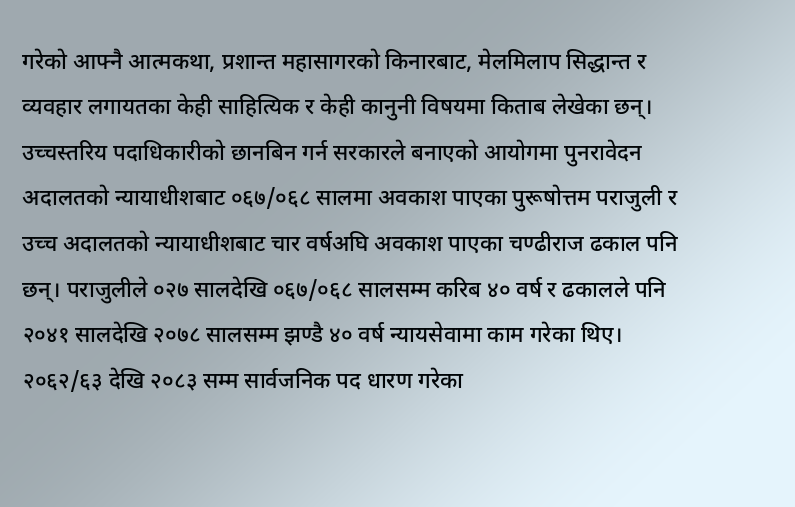गरेको आफ्नै आत्मकथा, प्रशान्त महासागरको किनारबाट, मेलमिलाप सिद्धान्त र व्यवहार लगायतका केही साहित्यिक र केही कानुनी विषयमा किताब लेखेका छन्।
उच्चस्तरिय पदाधिकारीको छानबिन गर्न सरकारले बनाएको आयोगमा पुनरावेदन अदालतको न्यायाधीशबाट ०६७/०६८ सालमा अवकाश पाएका पुरूषोत्तम पराजुली र उच्च अदालतको न्यायाधीशबाट चार वर्षअघि अवकाश पाएका चण्ढीराज ढकाल पनि छन्। पराजुलीले ०२७ सालदेखि ०६७/०६८ सालसम्म करिब ४० वर्ष र ढकालले पनि २०४१ सालदेखि २०७८ सालसम्म झण्डै ४० वर्ष न्यायसेवामा काम गरेका थिए।
२०६२/६३ देखि २०८३ सम्म सार्वजनिक पद धारण गरेका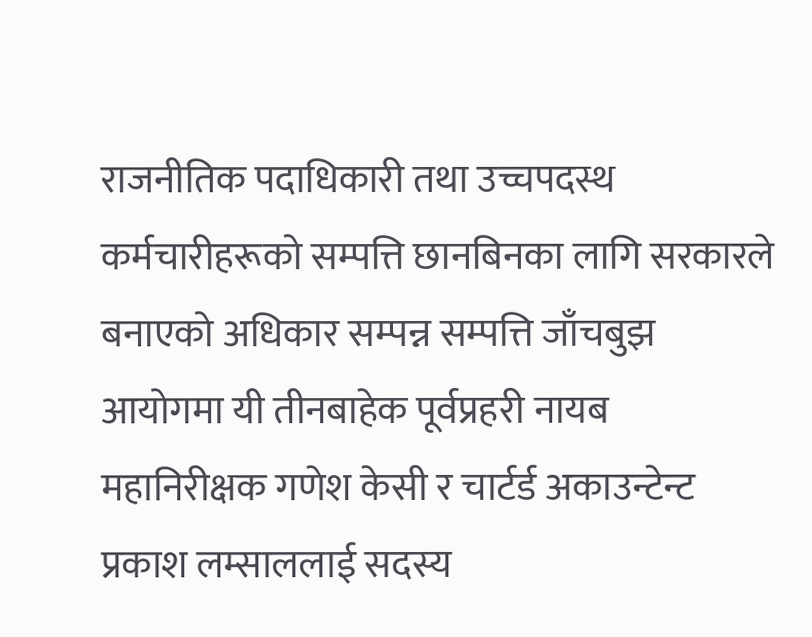राजनीतिक पदाधिकारी तथा उच्चपदस्थ कर्मचारीहरूको सम्पत्ति छानबिनका लागि सरकारले बनाएको अधिकार सम्पन्न सम्पत्ति जाँचबुझ आयोगमा यी तीनबाहेक पूर्वप्रहरी नायब महानिरीक्षक गणेश केसी र चार्टर्ड अकाउन्टेन्ट प्रकाश लम्साललाई सदस्य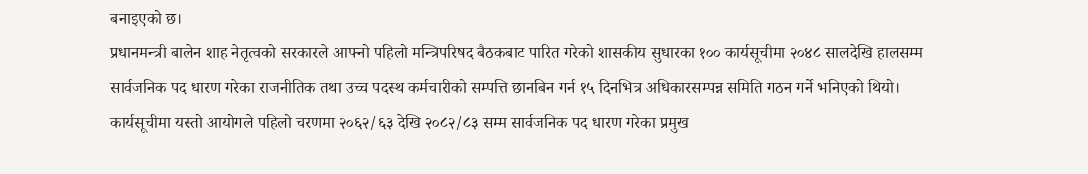बनाइएको छ।
प्रधानमन्त्री बालेन शाह नेतृत्वको सरकारले आफ्नो पहिलो मन्त्रिपरिषद बैठकबाट पारित गरेको शासकीय सुधारका १०० कार्यसूचीमा २०४८ सालदेखि हालसम्म सार्वजनिक पद धारण गरेका राजनीतिक तथा उच्च पदस्थ कर्मचारीको सम्पत्ति छानबिन गर्न १५ दिनभित्र अधिकारसम्पन्न समिति गठन गर्ने भनिएको थियो।
कार्यसूचीमा यस्तो आयोगले पहिलो चरणमा २०६२/६३ देखि २०८२/८३ सम्म सार्वजनिक पद धारण गरेका प्रमुख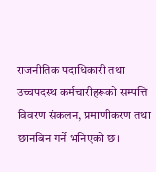राजनीतिक पदाधिकारी तथा उच्चपदस्थ कर्मचारीहरूको सम्पत्ति विवरण संकलन, प्रमाणीकरण तथा छानबिन गर्ने भनिएको छ।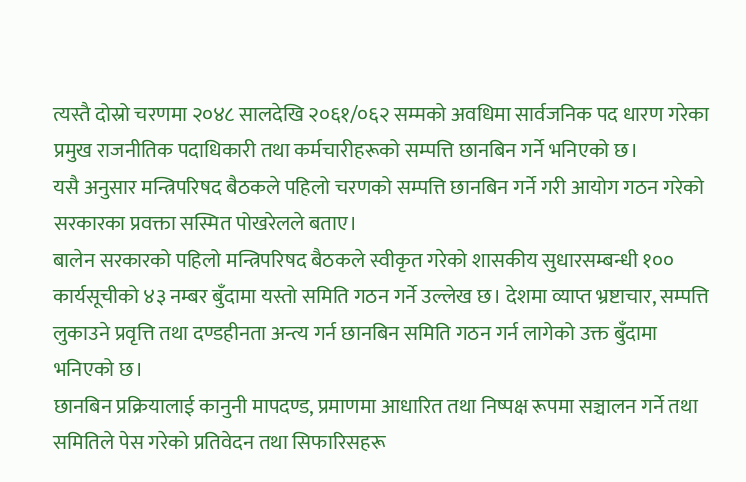त्यस्तै दोस्रो चरणमा २०४८ सालदेखि २०६१/०६२ सम्मको अवधिमा सार्वजनिक पद धारण गरेका प्रमुख राजनीतिक पदाधिकारी तथा कर्मचारीहरूको सम्पत्ति छानबिन गर्ने भनिएको छ।
यसै अनुसार मन्त्रिपरिषद बैठकले पहिलो चरणको सम्पत्ति छानबिन गर्ने गरी आयोग गठन गरेको सरकारका प्रवक्ता सस्मित पोखरेलले बताए।
बालेन सरकारको पहिलो मन्त्रिपरिषद बैठकले स्वीकृत गरेको शासकीय सुधारसम्बन्धी १०० कार्यसूचीको ४३ नम्बर बुँदामा यस्तो समिति गठन गर्ने उल्लेख छ। देशमा व्याप्त भ्रष्टाचार, सम्पत्ति लुकाउने प्रवृत्ति तथा दण्डहीनता अन्त्य गर्न छानबिन समिति गठन गर्न लागेको उक्त बुँदामा भनिएको छ।
छानबिन प्रक्रियालाई कानुनी मापदण्ड, प्रमाणमा आधारित तथा निष्पक्ष रूपमा सञ्चालन गर्ने तथा समितिले पेस गरेको प्रतिवेदन तथा सिफारिसहरू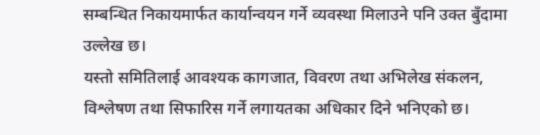सम्बन्धित निकायमार्फत कार्यान्वयन गर्ने व्यवस्था मिलाउने पनि उक्त बुँदामा उल्लेख छ।
यस्तो समितिलाई आवश्यक कागजात, विवरण तथा अभिलेख संकलन, विश्लेषण तथा सिफारिस गर्ने लगायतका अधिकार दिने भनिएको छ।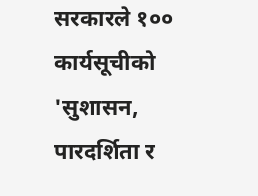सरकारले १०० कार्यसूचीको 'सुशासन, पारदर्शिता र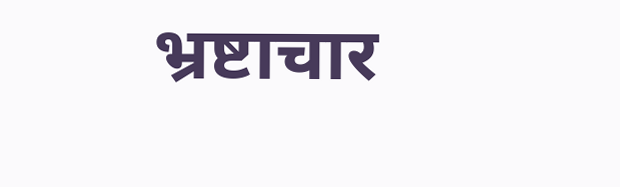भ्रष्टाचार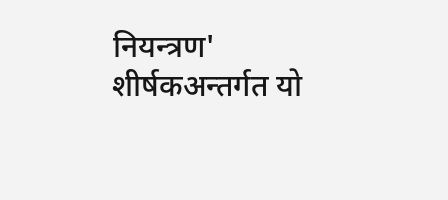नियन्त्रण' शीर्षकअन्तर्गत यो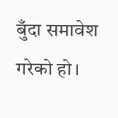बुँदा समावेश गरेको हो।